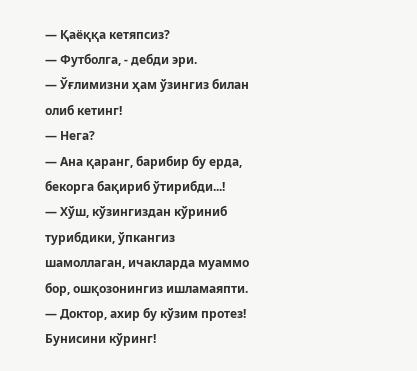— Қаёққа кетяпсиз?
— Футболга, - дебди эри.
— Ўғлимизни ҳам ўзингиз билан олиб кетинг!
— Нега?
— Ана қаранг, барибир бу ерда, бекорга бақириб ўтирибди...!
— Хўш, кўзингиздан кўриниб турибдики, ўпкангиз шамоллаган, ичакларда муаммо бор, ошқозонингиз ишламаяпти.
— Доктор, ахир бу кўзим протез! Бунисини кўринг!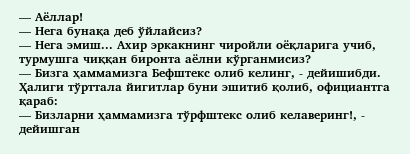— Аёллар!
— Нега бунақа деб ўйлайсиз?
— Нега эмиш... Ахир эркакнинг чиройли оёқларига учиб, турмушга чиққан биронта аёлни кўрганмисиз?
— Бизга ҳаммамизга Бефштекс олиб келинг, - дейишибди.
Ҳалиги тўрттала йигитлар буни эшитиб қолиб, официантга қараб:
— Бизларни ҳаммамизга тўрфштекс олиб келаверинг!, - дейишган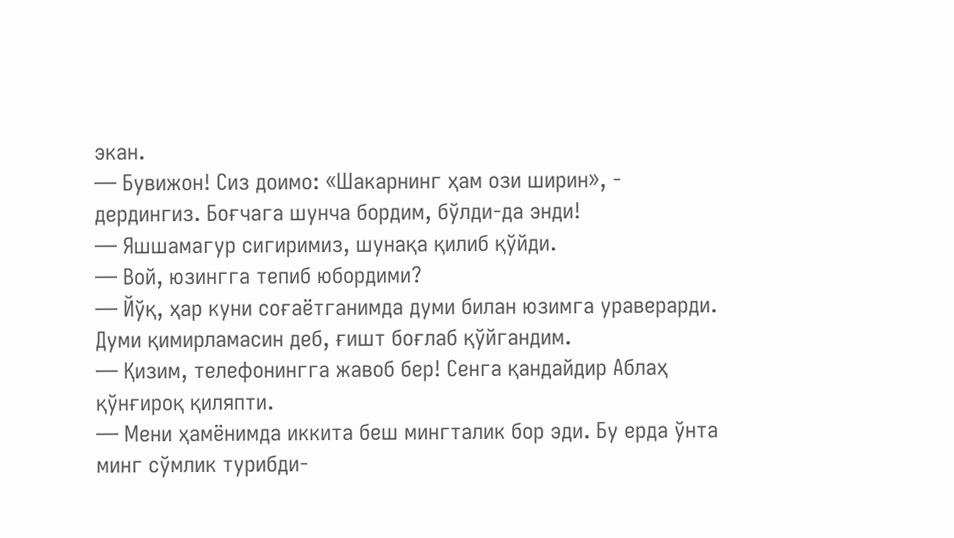экан.
— Бувижон! Сиз доимо: «Шакарнинг ҳам ози ширин», - дердингиз. Боғчага шунча бордим, бўлди-да энди!
— Яшшамагур сигиримиз, шунақа қилиб қўйди.
— Вой, юзингга тепиб юбордими?
— Йўқ, ҳар куни соғаётганимда думи билан юзимга ураверарди. Думи қимирламасин деб, ғишт боғлаб қўйгандим.
— Қизим, телефонингга жавоб бер! Сенга қандайдир Аблаҳ қўнғироқ қиляпти.
— Мени ҳамёнимда иккита беш мингталик бор эди. Бу ерда ўнта минг сўмлик турибди-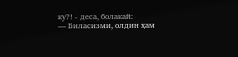ку?! - деса, болакай:
— Биласизми, олдин ҳам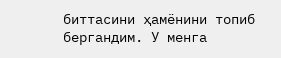биттасини ҳамёнини топиб бергандим. У менга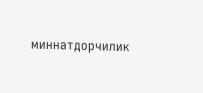миннатдорчилик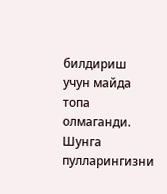билдириш учун майда топа олмаганди. Шунга пулларингизни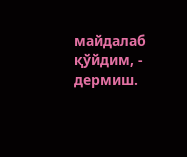майдалаб қўйдим, - дермиш.